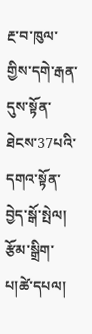རྔ་བ་ཁུལ་གྱིས་དགེ་རྒན་དུས་སྟོན་ཐེངས་37པའི་དགའ་སྟོན་བྱེད་སྒོ་སྤེལ།
རྩོམ་སྒྲིག་པ།ཚེ་དཔལ།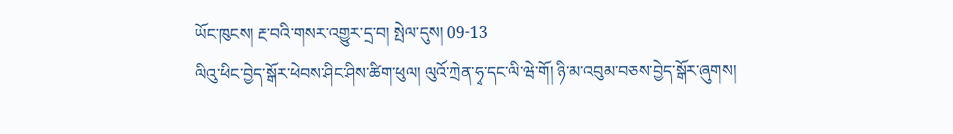ཡོང་ཁུངས། རྔ་བའི་གསར་འགྱུར་དྲ་བ། སྤེལ་དུས། 09-13
ལིའུ་ཕིང་བྱེད་སྒོར་ཕེབས་ཤིང་ཤིས་ཚིག་ཕུལ། ལུའོ་ཀྲེན་ཧྭ་དང་ལི་ཝེ་གོ། ཉི་མ་འབུམ་བཅས་བྱེད་སྒོར་ཞུགས།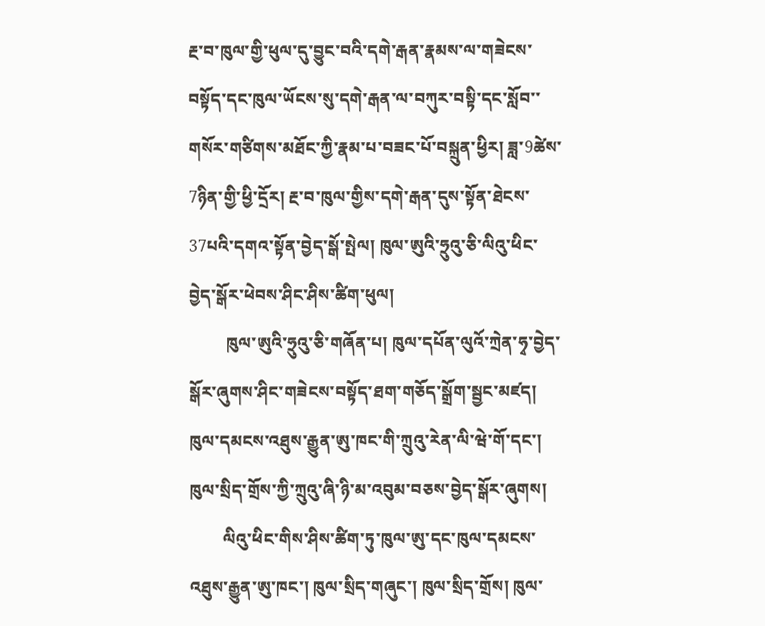རྔ་བ་ཁུལ་གྱི་ཕུལ་དུ་བྱུང་བའི་དགེ་རྒན་རྣམས་ལ་གཟེངས་བསྟོད་དང་ཁུལ་ཡོངས་སུ་དགེ་རྒན་ལ་བཀུར་བསྟི་དང་སློབ་་གསོར་གཙིགས་མཐོང་ཀྱི་རྣམ་པ་བཟང་པོ་བསྐྲུན་ཕྱིར། ཟླ་9ཚེས་7ཉིན་གྱི་ཕྱི་དྲོར། རྔ་བ་ཁུལ་གྱིས་དགེ་རྒན་དུས་སྟོན་ཐེངས་37པའི་དགའ་སྟོན་བྱེད་སྒོ་སྤེལ། ཁུལ་ཨུའི་ཧྲུའུ་ཅི་ལིའུ་ཕིང་བྱེད་སྒོར་ཕེབས་ཤིང་ཤིས་ཚིག་ཕུལ།
         ཁུལ་ཨུའི་ཧྲུའུ་ཅི་གཞོན་པ། ཁུལ་དཔོན་ལུའོ་ཀྲེན་ཧྭ་བྱེད་སྒོར་ཞུགས་ཤིང་གཟེངས་བསྟོད་ཐག་གཅོད་སྒྲོག་སྦྱང་མཛད། ཁུལ་དམངས་འཐུས་རྒྱུན་ཨུ་ཁང་གི་ཀྲུའུ་རེན་ལི་ཝེ་གོ་དང་། ཁུལ་སྲིད་གྲོས་ཀྱི་ཀྲུའུ་ཞི་ཉི་མ་འབུམ་བཅས་བྱེད་སྒོར་ཞུགས།
        ལིའུ་ཕིང་གིས་ཤིས་ཚིག་ཏུ་ཁུལ་ཨུ་དང་ཁུལ་དམངས་འཐུས་རྒྱུན་ཨུ་ཁང་། ཁུལ་སྲིད་གཞུང་། ཁུལ་སྲིད་གྲོས། ཁུལ་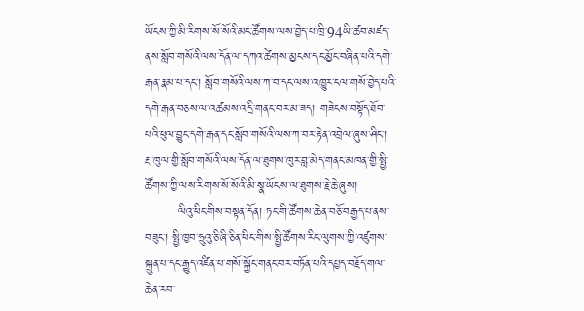ཡོངས་ཀྱི་མི་རིགས་སོ་སོའི་མང་ཚོགས་ལས་བྱེད་པ་ཁྲི་94ཡི་ཚབ་མཛད་ནས་སློབ་གསོའི་ལས་དོན་ལ་དཀའ་ཚེགས་མྱངས་དང་མྱོང་བཞིན་པའི་དགེ་རྒན་རྣམ་པ་དང་། སློབ་གསོའི་ལས་ཀ་བ་དང་ལས་འཁྱུར་ངལ་གསོ་བྱེད་པའི་དགེ་རྒན་བཅས་ལ་འཚམས་འདྲི་གནང་བར་མ་ཟད། གཟེངས་བསྟོད་ཐོབ་པའི་ཕུལ་བྱུང་དགེ་རྒན་དང་སློབ་གསོའི་ལས་ཀ་བར་རྟེན་འབྲེལ་ཞུས་ཤིང་། རྔ་ཁུལ་གྱི་སློབ་གསོའི་ལས་དོན་ལ་ཐུགས་ཁུར་བླ་མེད་གནང་མཁན་གྱི་སྤྱི་ཚོགས་ཀྱི་ལས་རིགས་སོ་སོའི་མི་སྣ་ཡོངས་ལ་ཐུགས་རྗེ་ཆེ་ཞུས།
        ལིའུ་ཕིང་གིས་བསྟན་དོན། ཏང་གི་ཚོགས་ཆེན་བཅོ་བརྒྱད་པ་ནས་བཟུང་། སྤྱི་ཁྱབ་ཧྲུའུ་ཅི་ཞི་ཅིན་ཕིང་གིས་སྤྱི་ཚོགས་རིང་ལུགས་ཀྱི་འཛུགས་སྐྲུན་པ་དང་རྒྱུད་འཛིན་པ་གསོ་སྐྱོང་གནང་བར་བཏོན་པའི་དཔྱད་བརྗོད་གལ་ཆེན་རབ་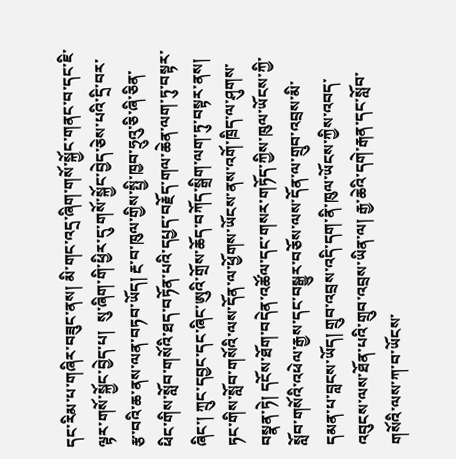དང་རིམ་པ་གཞིར་བཟུང་ནས། མི་གང་འདྲ་ཞིག་གསོ་སྐྱོང་གནང་བ་དང་ཇི་ལྟར་གསོ་སྐྱོང་བྱེད་པ།  སུ་ཞིག་གི་ཕྱིར་དུ་གསོ་སྐྱོང་བྱེད་ཅེས་པའི་དྲི་བར་རྩ་བའི་ཆ་ནས་ལན་བཏབ་ཡོད། རྔ་བ་ཁུལ་གྱིས་སྤྱི་ཁྱབ་ཧྲུའུ་ཅི་ཞི་ཅིན་ཕིང་གིས་སློབ་གསོའི་ཐད་བཏོན་པའི་དཔྱད་བརྗོད་གལ་ཆེན་ལག་ཏུ་བསྟར་ཞིང་། ཀྲུང་དབྱང་དང་ཞིང་ཨུའི་གྲོས་ཆོད་བཀོད་སྒྲིག་ལག་ཏུ་བསྟར་ནས། ཏང་གིས་སློབ་གསོའི་ལས་དོན་ལ་ཕྱོགས་ཡོངས་ནས་འགོ་ཁྲིད་ལ་ཤུགས་བསྣན་ཏེ། དངོས་ཐོག་བདེན་འཚོལ་དང་གསར་གཏོད་ཀྱིས་ཁུལ་ཡོངས་ཀྱི་སློབ་གསོའི་འཕེལ་རྒྱས་དང་བསྒྱུར་བཅོས་ལས་དོན་ལ་གྲུབ་འབྲས་མི་དམན་པ་བླངས་ཡོད། གྲུབ་འབྲས་འདི་དག་ནི་ཁུལ་ཡོངས་ཀྱིས་འབད་འབུངས་ལས་ཐོན་པའི་གྲུབ་འབྲས་ཡིན་ལ། རྒྱ་ཆེའི་དགེ་རྒན་དང་སློབ་གསོའི་ལས་ཀ་བ་ཡོངས་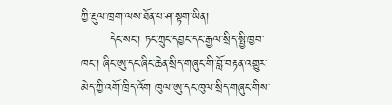ཀྱི་རྔུལ་ཁྲག་ལས་ཐོན་པ་ཤ་སྟག་ཡིན།
       དེང་སང་། ཏང་ཀྲུང་དབྱང་དང་རྒྱལ་སྲིད་སྤྱི་ཁྱབ་ཁང་། ཞིང་ཨུ་དང་ཞིང་ཆེན་སྲིད་གཞུང་གི་བློ་བརྟན་འགྱུར་མེད་ཀྱི་འགོ་ཁྲིད་འོག ཁུལ་ཨུ་དང་ཁུལ་སྲིད་གཞུང་གིས་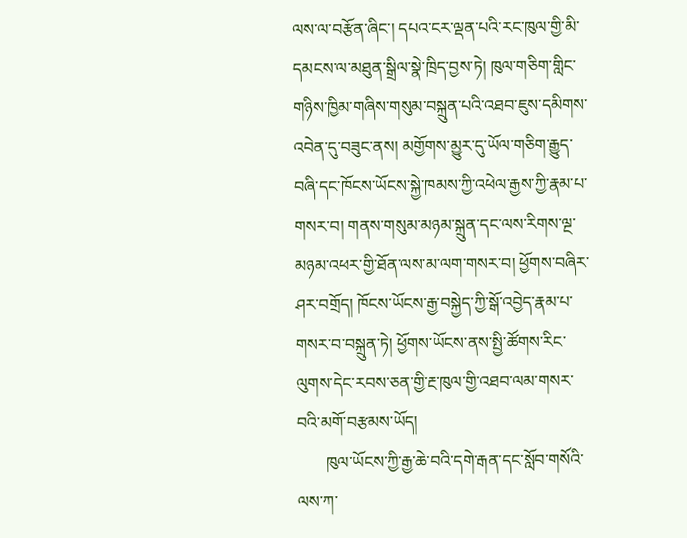ལས་ལ་བརྩོན་ཞིང་། དཔའ་ངར་ལྡན་པའི་རང་ཁུལ་གྱི་མི་དམངས་ལ་མཐུན་སྒྲིལ་སྣེ་ཁྲིད་བྱས་ཏེ། ཁུལ་གཅིག་གླིང་གཉིས་ཁྱིམ་གཞིས་གསུམ་བསྐྲུན་པའི་འཐབ་ཇུས་དམིགས་འབེན་དུ་བཟུང་ནས། མགྱོགས་མྱུར་དུ་ཡོལ་གཅིག་རྒྱུད་བཞི་དང་ཁོངས་ཡོངས་སྐྱེ་ཁམས་ཀྱི་འཕེལ་རྒྱས་ཀྱི་རྣམ་པ་གསར་བ། གནས་གསུམ་མཉམ་སྐྲུན་དང་ལས་རིགས་ལྔ་མཉམ་འཕར་གྱི་ཐོན་ལས་མ་ལག་གསར་བ། ཕྱོགས་བཞིར་ཤར་བགྲོད། ཁོངས་ཡོངས་རྒྱ་བསྐྱེད་ཀྱི་སྒོ་འབྱེད་རྣམ་པ་གསར་བ་བསྐྲུན་ཏེ། ཕྱོགས་ཡོངས་ནས་སྤྱི་ཚོགས་རིང་ལུགས་དེང་རབས་ཅན་གྱི་རྔ་ཁུལ་གྱི་འཐབ་ལམ་གསར་བའི་མགོ་བརྩམས་ཡོད།
       ཁུལ་ཡོངས་ཀྱི་རྒྱ་ཆེ་བའི་དགེ་རྒན་དང་སློབ་གསོའི་ལས་ཀ་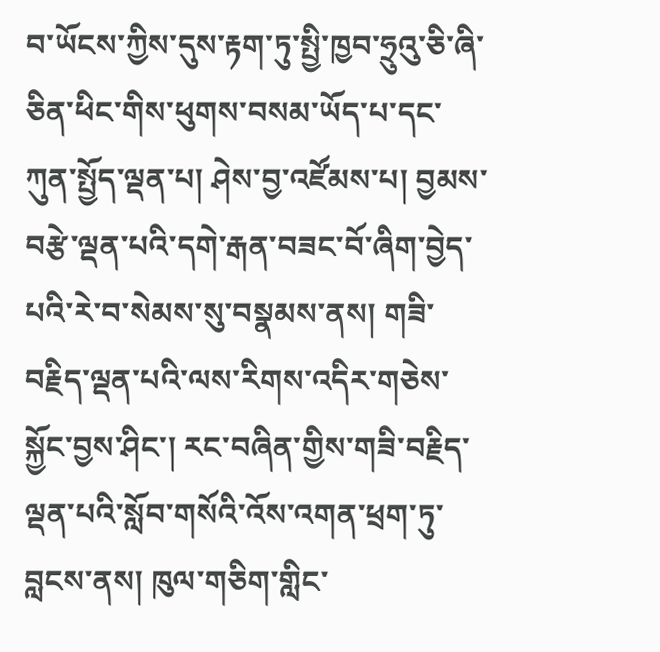བ་ཡོངས་ཀྱིས་དུས་རྟག་ཏུ་སྤྱི་ཁྱབ་ཧྲུའུ་ཅི་ཞི་ཅིན་ཕིང་གིས་ཕུགས་བསམ་ཡོད་པ་དང་ཀུན་སྤྱོད་ལྡན་པ། ཤེས་བྱ་འཛོམས་པ། བྱམས་བརྩེ་ལྡན་པའི་དགེ་རྒན་བཟང་བོ་ཞིག་བྱེད་པའི་རེ་བ་སེམས་སུ་བསྣམས་ནས། གཟི་བརྗིད་ལྡན་པའི་ལས་རིགས་འདིར་གཅེས་སྐྱོང་བྱས་ཤིང་། རང་བཞིན་གྱིས་གཟི་བརྗིད་ལྡན་པའི་སློབ་གསོའི་འོས་འགན་ཕྲག་ཏུ་བླངས་ནས། ཁུལ་གཅིག་གླིང་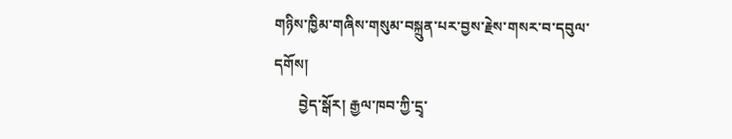གཉིས་ཁྱིམ་གཞིས་གསུམ་བསྐྲུན་པར་བྱས་རྗེས་གསར་བ་དབུལ་དགོས།
       བྱེད་སྒོར། རྒྱལ་ཁབ་ཀྱི་དྲྭ་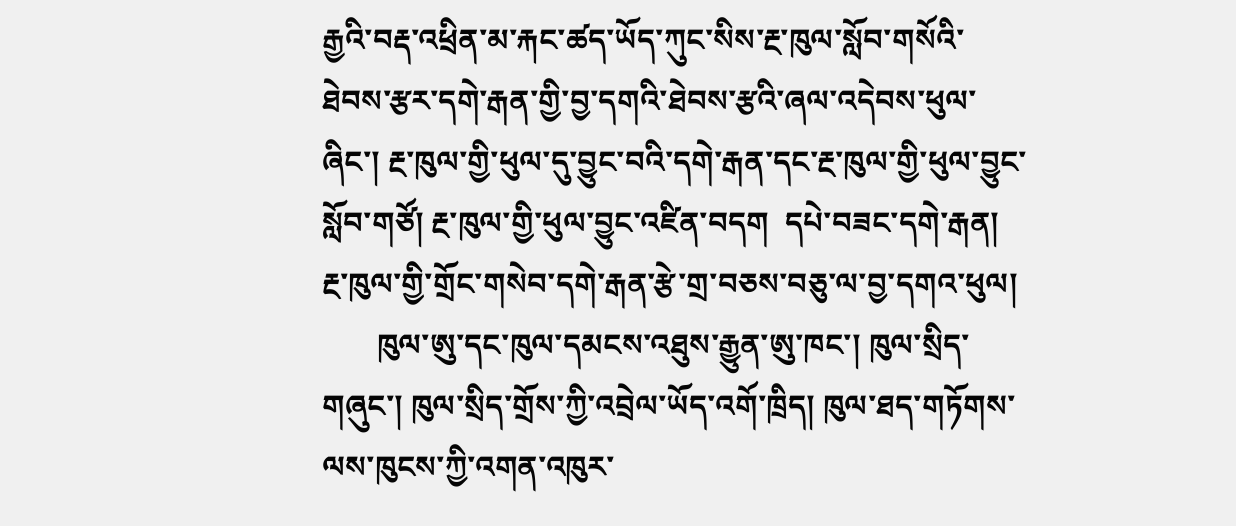རྒྱའི་བརྡ་འཕྲིན་མ་རྐང་ཚད་ཡོད་ཀུང་སིས་རྔ་ཁུལ་སློབ་གསོའི་ཐེབས་རྩར་དགེ་རྒན་གྱི་བྱ་དགའི་ཐེབས་རྩའི་ཞལ་འདེབས་ཕུལ་ཞིང་། རྔ་ཁུལ་གྱི་ཕུལ་དུ་བྱུང་བའི་དགེ་རྒན་དང་རྔ་ཁུལ་གྱི་ཕུལ་བྱུང་སློབ་གཙོ། རྔ་ཁུལ་གྱི་ཕུལ་བྱུང་འཛིན་བདག  དཔེ་བཟང་དགེ་རྒན། རྔ་ཁུལ་གྱི་གྲོང་གསེབ་དགེ་རྒན་རྩེ་གྲ་བཅས་བཅུ་ལ་བྱ་དགའ་ཕུལ།
       ཁུལ་ཨུ་དང་ཁུལ་དམངས་འཐུས་རྒྱུན་ཨུ་ཁང་། ཁུལ་སྲིད་གཞུང་། ཁུལ་སྲིད་གྲོས་ཀྱི་འབྲེལ་ཡོད་འགོ་ཁྲིད། ཁུལ་ཐད་གཏོགས་ལས་ཁུངས་ཀྱི་འགན་འཁུར་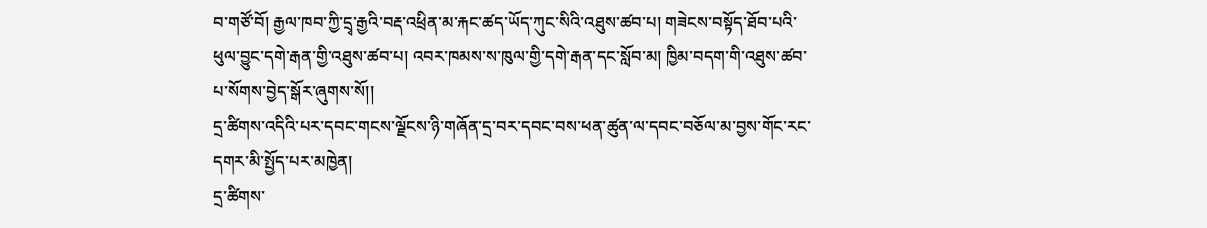བ་གཙོ་བོ། རྒྱལ་ཁབ་ཀྱི་དྲྭ་རྒྱའི་བརྡ་འཕྲིན་མ་རྐང་ཚད་ཡོད་ཀུང་སིའི་འཐུས་ཚབ་པ། གཟེངས་བསྟོད་ཐོབ་པའི་ཕུལ་བྱུང་དགེ་རྒན་གྱི་འཐུས་ཚབ་པ། འབར་ཁམས་ས་ཁུལ་གྱི་དགེ་རྒན་དང་སློབ་མ། ཁྱིམ་བདག་གི་འཐུས་ཚབ་པ་སོགས་བྱེད་སྒོར་ཞུགས་སོ།།
དྲ་ཚིགས་འདིའི་པར་དབང་གངས་ལྗོངས་ཉི་གཞོན་དྲ་བར་དབང་བས་ཕན་ཚུན་ལ་དབང་བཅོལ་མ་བྱས་གོང་རང་དགར་མི་སྤྱོད་པར་མཁྱེན།
དྲ་ཚིགས་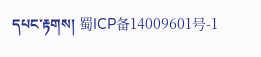དཔང་རྟགས། 蜀ICP备14009601号-1